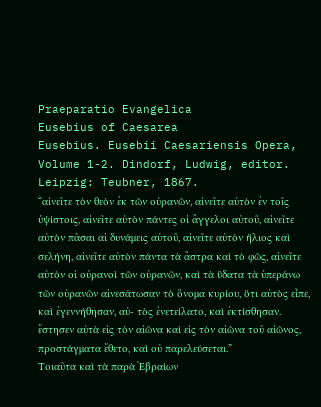Praeparatio Evangelica
Eusebius of Caesarea
Eusebius. Eusebii Caesariensis Opera, Volume 1-2. Dindorf, Ludwig, editor. Leipzig: Teubner, 1867.
“αἰνεῖτε τὸν θεὸν ἐκ τῶν οὐρανῶν, αἰνεῖτε αὐτὸν ἐν τοῖς ὑψίστοις, αἰνεῖτε αὐτὸν πάντες οἱ ἄγγελοι αὐτοῦ, αἰνεῖτε αὐτὸν πᾶσαι αἱ δυνάμεις αὐτοῦ, αἰνεῖτε αὐτὸν ἥλιος καὶ σελήνη, αἰνεῖτε αὐτὸν πάντα τὰ ἄστρα καὶ τὸ φῶς, αἰνεῖτε αὐτὸν οἱ οὐρανοὶ τῶν οὐρανῶν, καὶ τὰ ὕδατα τὰ ὑπεράνω τῶν οὐρανῶν αἰνεσάτωσαν τὸ ὄνομα κυρίου, ὅτι αὐτὸς εἶπε, καὶ ἐγεννήθησαν, αὐ- τὸς ἐνετείλατο, καὶ ἐκτίσθησαν. ἔστησεν αὐτὰ εἰς τὸν αἰῶνα καὶ εἰς τὸν αἰῶνα τοῦ αἰῶνος, προστάγματα ἔθετο, καὶ οὐ παρελεύσεται.”
Τοιαῦτα καὶ τὰ παρὰ Ἑβραίων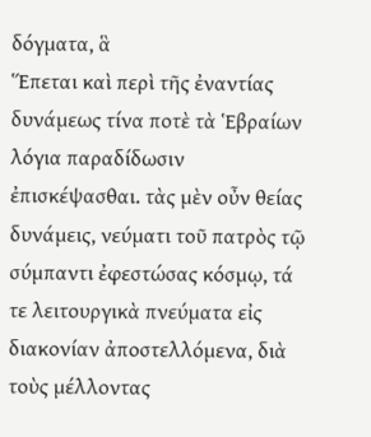δόγματα, ἃ
Ἕπεται καὶ περὶ τῆς ἐναντίας δυνάμεως τίνα ποτὲ τὰ Ἑβραίων λόγια παραδίδωσιν ἐπισκέψασθαι. τὰς μὲν οὖν θείας δυνάμεις, νεύματι τοῦ πατρὸς τῷ σύμπαντι ἐφεστώσας κόσμῳ, τά τε λειτουργικὰ πνεύματα εἰς διακονίαν ἀποστελλόμενα, διὰ τοὺς μέλλοντας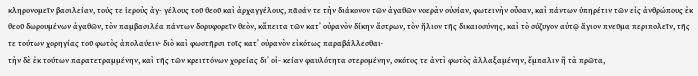κληρονομεῖν βασιλείαν, τούς τε ἱεροὺς ἀγ- γέλους τοῦ θεοῦ καὶ ἀρχαγγέλους, πᾶσάν τε τὴν διάκονον τῶν ἀγαθῶν νοερὰν οὐσίαν, φωτεινὴν οὖσαν, καὶ πάντων ὑπηρέτιν τῶν εἰς ἀνθρώπους ἐκ θεοῦ δωρουμένων ἀγαθῶν, τὸν παμβασιλέα πάντων δορυφορεῖν θεὸν, κἄπειτα τῶν κατ᾿ οὐρανὸν δίκην ἄστρων, τὸν ἥλιον τῆς δικαιοσύνης, καὶ τὸ σύζυγον αὐτῷ ἅγιον πνεῦμα περιπολεῖν, τῆς τε τούτων χορηγίας τοῦ φωτὸς ἀπολαύειν· διὸ καὶ φωστῆρσι τοῖς κατ᾿ οὐρανὸν εἰκότως παραβάλλεσθαι·
τὴν δὲ ἐκ τούτων παρατετραμμένην, καὶ τῆς τῶν κρειττόνων χορείας δι᾿ οἰ- κείαν φαυλότητα στερομένην, σκότος τε ἀντὶ φωτὸς ἀλλαξαμένην, ἔμπαλιν ἢ τὰ πρῶτα,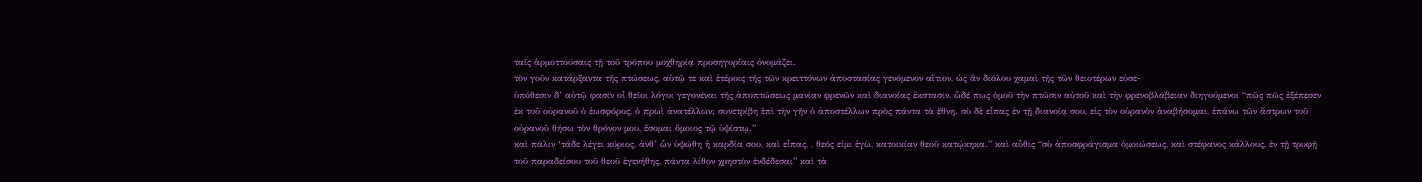ταῖς ἁρμοττούσαις τῇ τοῦ τρόπου μοχθηρίᾳ προσηγορίαις ὀνομάζει.
τὸν γοῦν κατάρξαντα τῆς πτώσεως, αὑτῷ τε καὶ ἑτέροις τῆς τῶν κρειττόνων ἀποστασίας γενόμενον αἴτιον, ὡς ἂν διόλου χαμαὶ τῆς τῶν θειοτέρων εὐσε-
ὑπόθεσιν δ’ αὐτῷ φασιν οἶ θεῖοι λόγοι γεγονέναι τῆς ἀποπτώσεως μανίαν φρενῶν καὶ διανοίας ἔκστασιν, ὧδέ πως ὁμοῦ τὴν πτῶσιν αὐτοῦ καὶ τὴν φρενοβλάβειαν διηγούμενοι “πῶς πῶς ἐξέπεσεν ἐκ τοῦ οὐρανοῦ ὁ ἑωσφόρος, ὁ πρωὶ ἀνατέλλων; συνετρίβη ἐπὶ τὴν γῆν ὁ ἀποστέλλων πρὸς πάντα τὰ ἔθνη. σὺ δὲ εἶπας ἐν τῇ διανοίᾳ σου, εἰς τὸν οὐρανὸν ἀναβήσομαι, ἐπάνω τῶν ἄστρων τοῦ οὐρανοῦ θήσω τὸν θρόνον μου, ἔσομαι ὅμοιος τῷ ὑψίστῳ.”
καὶ πάλιν ‘τάδε λέγει κύριος, ἀνθ’ ὧν ὑψώθη ἡ καρδία σου, καὶ εἶπας, , θεός εἰμι ἐγὼ, κατοικίαν θεοῦ κατῴκηκα.” καὶ αὖθις “σὺ ἀποσφράγισμα ὁμοιώσεως, καὶ στέφανος κάλλους, ἐν τῇ τρυφῇ τοῦ παραδείσου τοῦ θεοῦ ἐγενήθης, πάντα λίθον χρηστὸν ἐνδέδεσαι” καὶ τὰ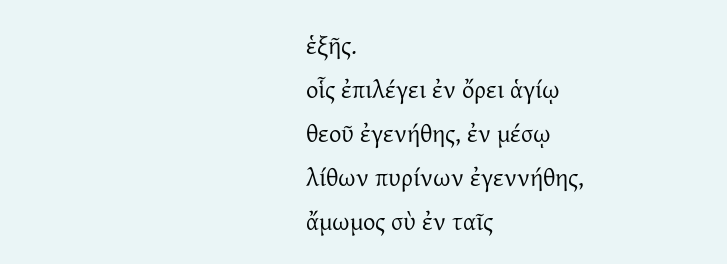ἑξῆς.
οἷς ἐπιλέγει ἐν ὄρει ἁγίῳ θεοῦ ἐγενήθης, ἐν μέσῳ λίθων πυρίνων ἐγεννήθης, ἄμωμος σὺ ἐν ταῖς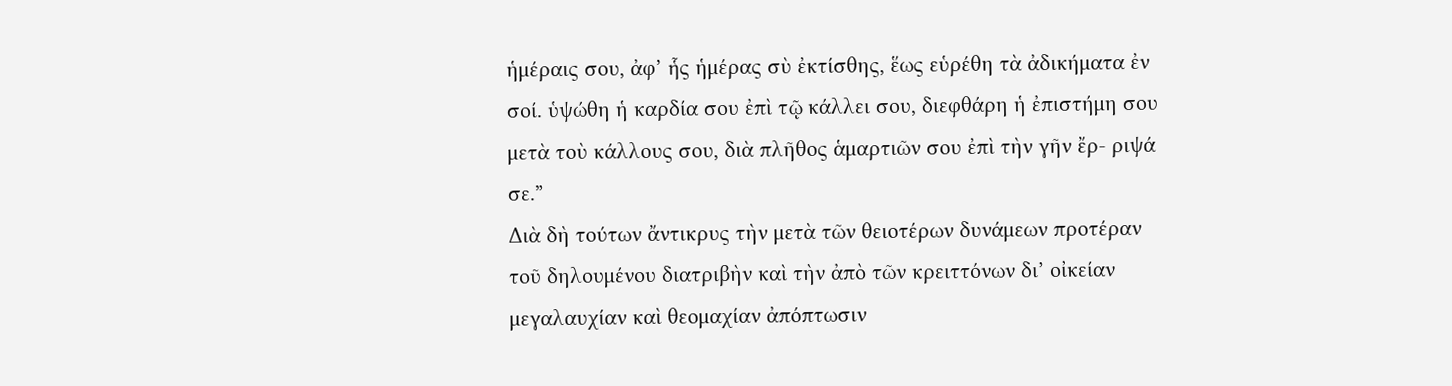ἡμέραις σου, ἀφ’ ἧς ἡμέρας σὺ ἐκτίσθης, ἕως εὑρέθη τὰ ἀδικήματα ἐν σοί. ὑψώθη ἡ καρδία σου ἐπὶ τῷ κάλλει σου, διεφθάρη ἡ ἐπιστήμη σου μετὰ τοὺ κάλλους σου, διὰ πλῆθος ἁμαρτιῶν σου ἐπὶ τὴν γῆν ἔρ- ριψά σε.”
Διὰ δὴ τούτων ἄντικρυς τὴν μετὰ τῶν θειοτέρων δυνάμεων προτέραν τοῦ δηλουμένου διατριβὴν καὶ τὴν ἀπὸ τῶν κρειττόνων δι’ οἰκείαν μεγαλαυχίαν καὶ θεομαχίαν ἀπόπτωσιν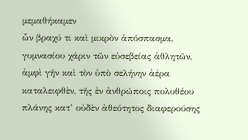μεμαθήκαμεν
ὧν βραχύ τι καὶ μικρὸν ἀπόσπασμα, γυμνασίου χάριν τῶν εὐσεβείας ἀθλητῶν, ἀμφὶ γῆν καὶ τὸν ὑπὸ σελήνην ἀέρα καταλειφθὲν, τῆς ἐν ἀνθρώποις πολυθέου πλάνης κατ’ οὐδὲν ἀθεότητος διαφερούσης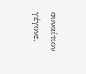συναίτιον γέγονε.